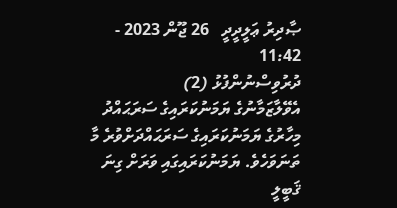ޞާދިރު ޢަލީދީދީ   26 ޖޫން 2023 - 11:42
ދުރުވިސްނުންފުޅު (2)
އެވޭލާޒަމާނުގެ ޔަމަނުކަރައިގެ ސަރަޙައްދު މިހާރުގެ ޔަމަނުކަރައިގެ ސަރަޙައްދަށްވުރެ މާ ތަނަވަހެވެ. ޔަމަނުކަރައިގައި ވަރަށް ގިނަ ޤަބީލީ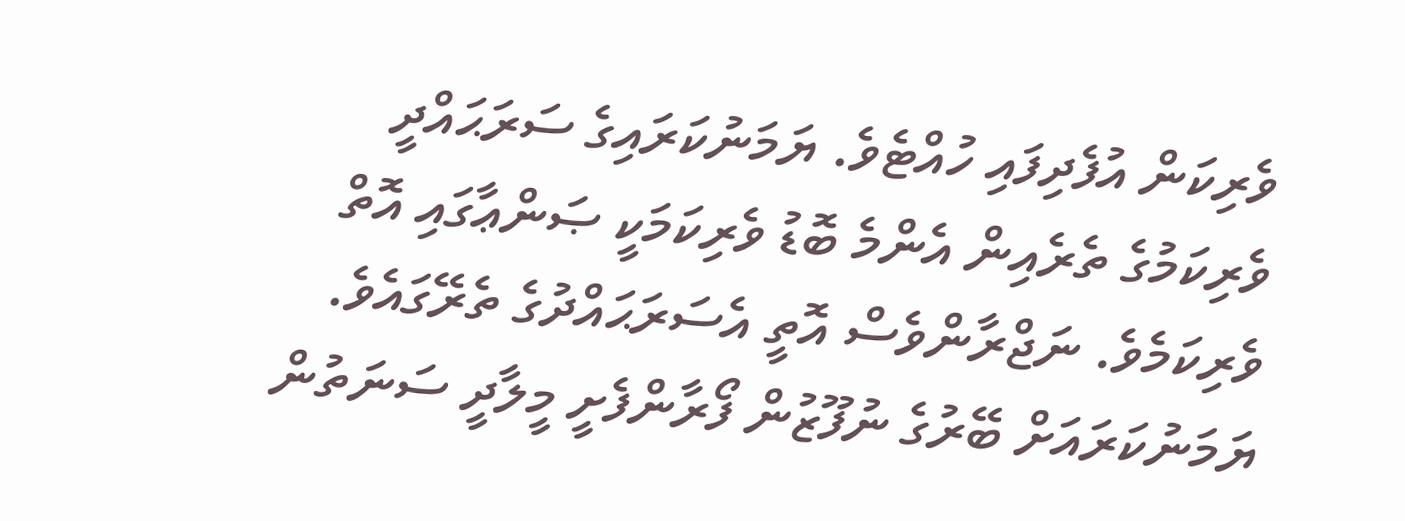ވެރިކަން އުފެދިފައި ހުއްޓެވެ. ޔަމަނުކަރައިގެ ސަރަޙައްދީ ވެރިކަމުގެ ތެރެއިން އެންމެ ބޮޑު ވެރިކަމަކީ ޞަންޢާގައި އޮތް ވެރިކަމެވެ. ނަޖްރާންވެސް އޮތީ އެސަރަޙައްދުގެ ތެރޭގައެވެ.
ޔަމަނުކަރައަށް ބޭރުގެ ނުފޫޒުން ފޯރާންފެށީ މީލާދީ ސަނަތުން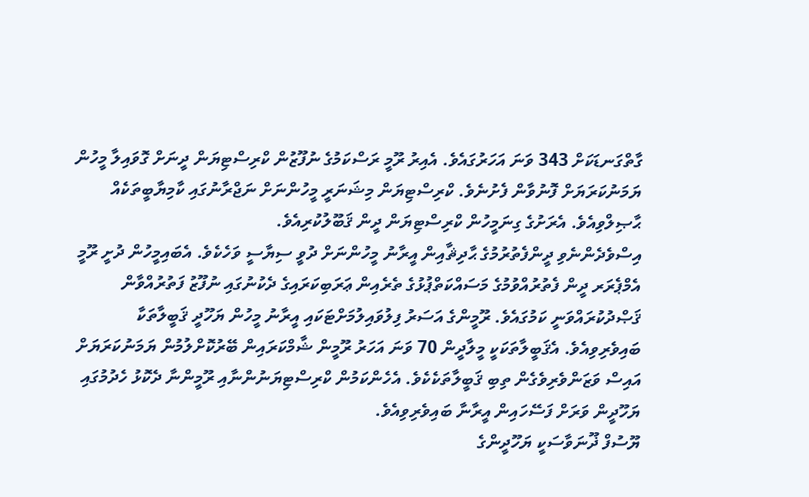ގާތްގަނޑަކަށް 343 ވަނަ އަހަރުގައެވެ. އެއިރު ރޫމީ ރަސްކަމުގެ ނުފޫޒުން ކްރިސްޓިޔަން ދީނަށް ގޮވައިލާ މީހުން ޔަމަނުކަރަޔަށް ފޮނުވާން ފެށުނެވެ. ކްރިސްޓިޔަން މިޝަނަރީ މީހުންނަށް ނަޖްރާނުގައި ކާމިޔާބީތަކެއް ޙާޞިލްވިއެވެ. އެރަށުގެ ގިނަމީހުން ކްރިސްޓިޔަން ދީން ޤަބޫލުކުރިއެވެ.
އިސްވެދެންނެވި ދީންފެތުރުމުގެ ޙާދިޘާއިން އީރާނު މީހުންނަށް ދުވީ ސިޔާސީ ވަހެކެވެ. އެބައިމީހުން ދުށީ ރޫމީ އެމްޕެރަރ ދީން ފެތުރުއްވުމުގެ މަސައްކަތްޕުޅުގެ ތެރެއިން ޢަރަބިކަރައިގެ ދެކުނުގައި ނުފޫޒު ފަތުރުއްވާން ޤަޞްދުކުރައްވަނީ ކަމުގައެވެ. ރޫމީންގެ އަސަރު ފިލުވައިލުމަށްޓަކައި އީރާނު މީހުން ޔަހޫދީ ޤަބީލާތަކާ ބައިވެރިވިއެވެ. އެޤަބީލާތަކަކީ މީލާދީން 70 ވަނަ އަހަރު ރޫމީން ޝާމްކަރައިން ބޭރުކޮށްލުމުން ޔަމަނުކަރަޔަށް އައިސް ވަޒަންވެރިވެގެން ތިބި ޤަބީލާތަކެކެވެ. އެހެންކަމުން ކްރިސްޓިޔަނުންނާއި ރޫމީންނާ ދެކޮޅު ހެދުމުގައި ޔަހޫދީން ވަރަށް ފަސޭހައިން އީރާނާ ބައިވެރިވިއެވެ.
ޔޫސުފް ޛޫނަވާސަކީ ޔަހޫދީންގެ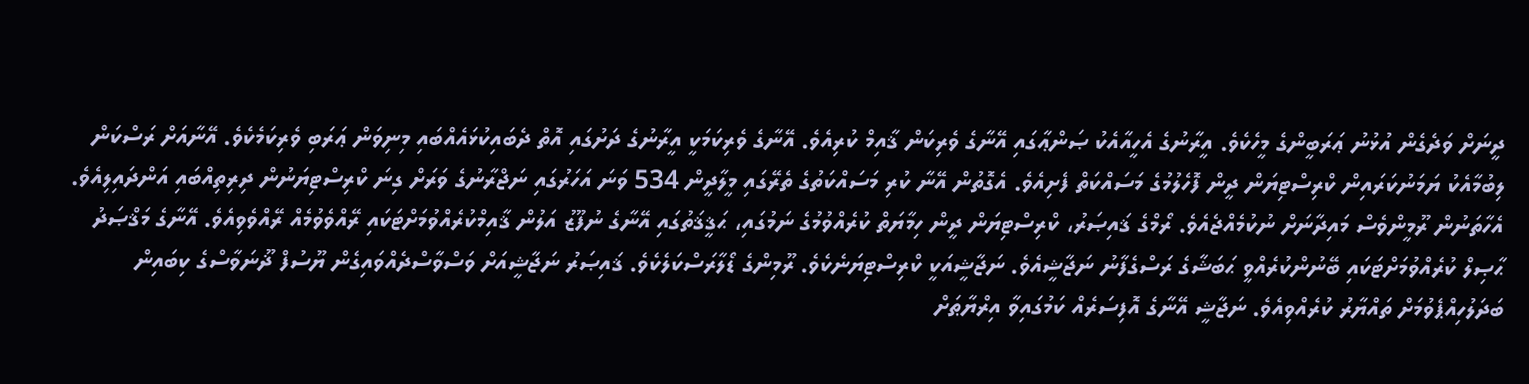ދީނަށް ވަދެގެން އުޅުނު ޢަރަބީންގެ މީހެކެވެ. އީރާނުގެ އެހީއާއެކު ޞަންޢާގައި އޭނާގެ ވެރިކަން ޤާއިމް ކުރިއެވެ. އޭނާގެ ވެރިކަމަކީ އީރާނުގެ ދަށުގައި އޮތް ދެބައިކުޅައެއްބައި މިނިވަން ޢަރަބި ވެރިކަމެކެވެ. އޭނާއަށް ރަސްކަން ލިބުމާއެކު ޔަމަނުކަރައިން ކްރިސްޓިޔަން ދީން ފޮހެލުމުގެ މަސައްކަތް ފެށިއެވެ. އެގޮތުން އޭނާ ކުރި މަސައްކަތުގެ ތެރޭގައި މީލާދީން 534 ވަނަ އަހަރުގައި ނަޖްރާނުގެ ވަރަށް ގިނަ ކްރިސްޓިޔަނުން ދިރިތިއްބައި އަންދައިލިއެވެ.
އެހާތަނުން ރޫމީންވެސް މައިދާނަށް ނުކުމެއްޖެއެވެ. ރޯމްގެ ޤައިޞަރު، ކްރިސްޓިޔަން ދީން ހިމާޔަތް ކުރެއްވުމުގެ ނަމުގައި، ޙަޤީޤަތުގައި އޭނާގެ ނުފޫޒު އަލުން ޤާއިމްކުރެއްވުމަށްޓަކައި ރޭއްވެވުމެއް ރޭއްވެވިއެވެ. އޭނާގެ މަޤްޞަދު ޙާޞިލް ކުރެއްވުމަށްޓަކައި ބޭނުންކުރެއްވީ ޙަބަޝާގެ ރަސްގެފާނު ނަޖާޝީއެވެ. ނަޖާޝީއަކީ ކްރިސްޓިޔަނެކެވެ. ރޫމިންގެ ޑޯލާރަސްކަލެކެވެ. ޤައިޞަރު ނަޖާޝީއަށް ވަސްވާސްދެއްވައިގެން ޔޫސުފް ޛޫނަވާސްގެ ކިބައިން ބަދަލުހިއްޕެވުމަށް ތައްޔާރު ކުރެއްވިއެވެ. ނަޖާޝީ އޭނާގެ އޮފިސަރެއް ކަމުގައިވާ އިރްޔާޠަށް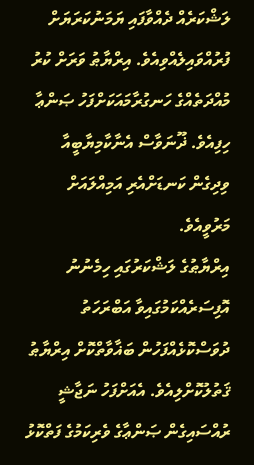ލަޝްކަރެއް ދެއްވާފައި ޔަމަނުކަރަޔަށް ފުރުއްވައިލެއްވިއެވެ. އިރްޔާޠު ވަރަށް ކުރު މުއްދަތެއްގެ ހަނގުރާމައަކަށްފަހު ޞަންޢާ ހިފިއެވެ. ޛޫނަވާސް އެނާކާމިޔާބީއާ ވިދިގެން ކަނޑަށްއެރި އަމިއްލައަށް މަރުވީއެވެ.
އިރްޔާޠުގެ ލަޝްކަރުގައި ހިމެނުނު އޮފިސަރެއްކަމުގައިވާ އަބްރަހަތު ދުވަސްކޮޅެއްފަހުން ބަޣާވާތްކޮށް އިރްޔާޠު ޤަތުލުކޮށްލިއެވެ. އެއަށްފަހު ނަޖާޝީ ރުއްސައިގެން ޞަންޢާގެ ވެރިކަމުގެ ފަތްކޮޅު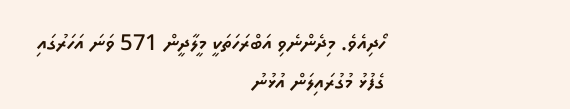ހޯދިއެވެ. މިދެންނެވި އަބްރަހަތަކީ މީލާދީން 571 ވަނަ އަހަރުގައި ގެފުޅު މުގުރައިލަން އުޅުނު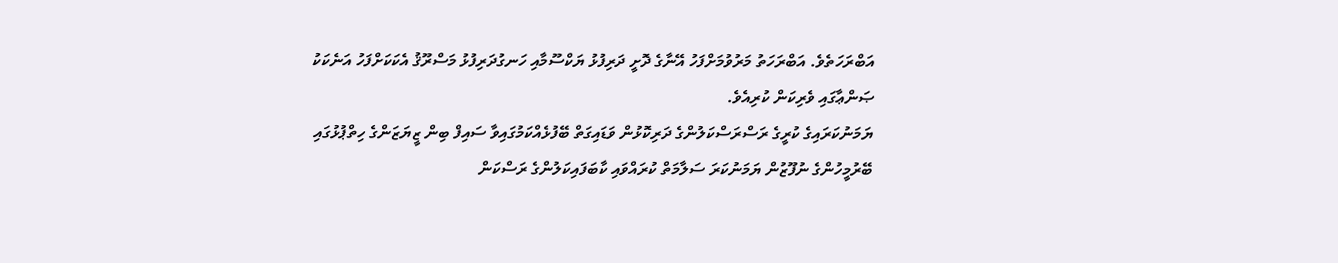އަބްރަހަތެވެ. އަބްރަހަތު މަރުވުމަށްފަހު އޭނާގެ ދޮށީ ދަރިފުޅު ޔަކްސޫމާއި ހަނގުދަރިފުޅު މަސްރޫޤު އެކަކަށްފަހު އަނެކަކު ޞަންޢާގައި ވެރިކަން ކުރިއެވެ.
ޔަމަނުކަރައިގެ ކުރީގެ ރަސްރަސްކަލުންގެ ދަރިކޮޅުން ވަޑައިގަތް ބޭފުޅެއްކަމުގައިވާ ސައިފް ބިން ޒީޔަޒަންގެ ހިތްޕުޅުގައި ބޭރުމީހުންގެ ނުފޫޒުން ޔަމަނުކަރަ ސަލާމަތް ކުރައްވައި ކާބަފައިކަލުންގެ ރަސްކަން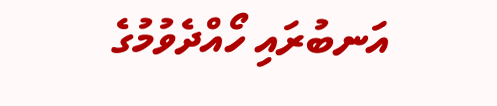އަނބުރައި ހޯއްދެވުމުގެ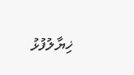ޚިޔާލުފުޅު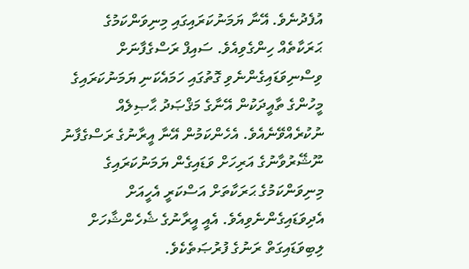އުފެދުނެވެ. އޭނާ ޔަމަނުކަރައިގައި މިނިވަންކަމުގެ ޙަރަކާތެއް ހިންގެވިއެވެ. ސައިފް ރަސްގެފާނަށް ވިސްނިވަޑައިގެންނެވި ގޮތުގައި ހަމައެކަނި ޔަމަނުކަރައިގެ މީހުންގެ ތާއީދަކުން އޭނާގެ މަޤްޞަދު ޙާޞިލެއް ނުކުރެއްވޭނެއެވެ. އެހެންކަމުން އޭނާ އީރާނުގެ ރަސްގެފާނު ނޫޝޭރުވާނުގެ އަރިހަށް ވަޑައިގެން ޔަމަނުކަރައިގެ މިނިވަންކަމުގެ ޙަރަކާތަށް އަސްކަރީ އެހީއަށް އެދިވަޑައިގެންނެވިއެވެ. އެއީ އީރާނުގެ ޝެހެންޝާހަށް ލިބިވަޑައިގަތް ރަނުގެ ފުރުޞަތެކެވެ.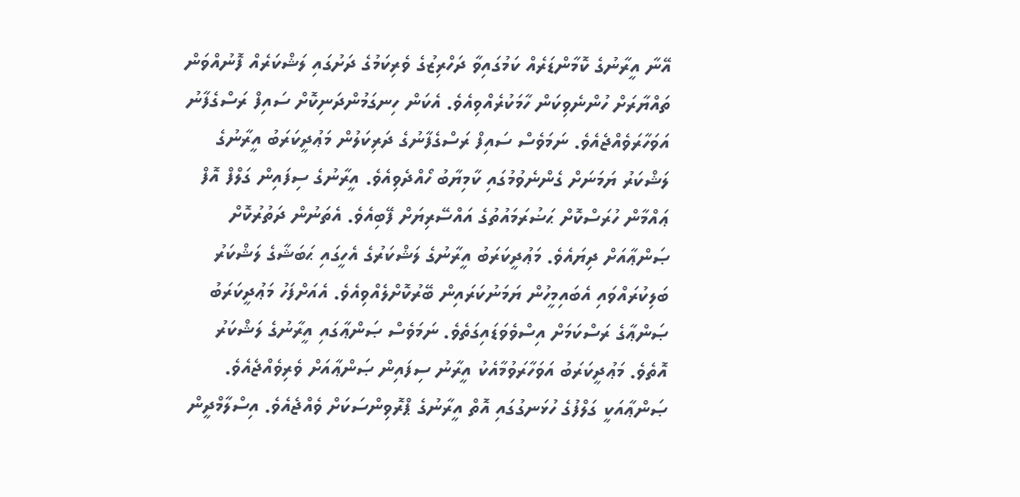އޭނާ އީރާނުގެ ކޮމާންޑަރެއް ކަމުގައިވާ ދަހްރިޒުގެ ވެރިކަމުގެ ދަށުގައި ލަޝްކަރެއް ފޮނުއްވަން ތައްޔާރަށް ހުންނެވިކަން ހާމަކުރެއްވިއެވެ. އެކަން ހިނގަމުންދަނިކޮށް ސައިފް ރަސްގެފާނު އަވަހާރަވެއްޖެއެވެ. ނަމަވެސް ސައިފް ރަސްގެފާނުގެ ދަރިކަލުން މަޢުދީކަރަބު އީރާނުގެ ލަޝްކަރު ޔަމަނަށް ގެންނެވުމުގައި ކާމިޔާބު ހޯއްދެވިއެވެ. އީރާނުގެ ސިފައިން ގަލްފް އޮފް ޢައްމާން ހުރަސްކޮށް ޙަޟުރަމައުތުގެ އައްސޭރިޔަށް ފޭބިއެވެ. އެތަނުން ދަތުރުކޮށް ޞަންޢާއަށް ދިޔައެވެ. މަޢުދީކަރަބު އީރާނުގެ ލަޝްކަރުގެ އެހީގައި ޙަބަޝާގެ ލަޝްކަރު ބަލިކުރައްވައި އެބައިމީހުން ޔަމަނުކަރައިން ބޭރުކޮށްލެއްވިއެވެ. އެއަށްފަހު މަޢުދީކަރަބު ޞަންޢާގެ ރަސްކަމަށް އިސްވެވަޑައިގަތެވެ. ނަމަވެސް ޞަންޢާގައި އީރާނުގެ ލަޝްކަރު އޮތެވެ. މަޢުދީކަރަބު އަވަހާރަވުމާއެކު އީރާނު ސިފައިން ޞަންޢާއަށް ވެރިވެއްޖެއެވެ. ޞަންޢާއަކީ ގަލްފުގެ ހުޅަނގުގައި އޮތް އީރާނުގެ ޕްރޮވިންސަކަށް ވެއްޖެއެވެ. އިސްލާމްދީން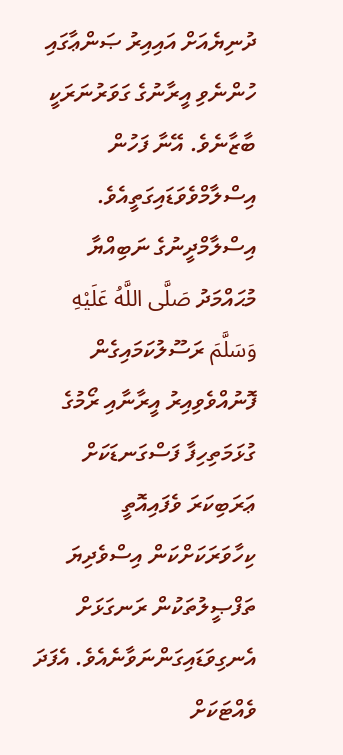ދުނިޔެއަށް އައިއިރު ޞަންޢާގައި ހުންނެވި އީރާނުގެ ގަވަރުނަރަކީ ބާޒާނެވެ. އޭނާ ފަހުން އިސްލާމްވެވަޑައިގަތީއެވެ.
އިސްލާމްދީނުގެ ނަބިއްޔާ މުޙައްމަދު صَلَّى اللَّهُ عَلَيْهِ وَسَلَّمَ ރަސޫލުކަމައިގެން ފޮނުއްވެވިއިރު އީރާނާއި ރޯމުގެ ގުޅަމަތިހިފާ ފަސްގަނޑަކަށް ޢަރަބިކަރަ ވެފައިއޮތީ ކިހާވަރަކަށްކަން އިސްވެދިޔަ ތަފްޞީލުތަކުން ރަނގަޅަށް އެނގިވަޑައިގަންނަވާނެއެވެ. އެފަދަ ވެއްޓަކަށް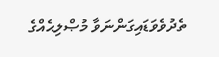ތެދުވެވަޑައިގަންނަވާ މުޞްލިޙެއްގެ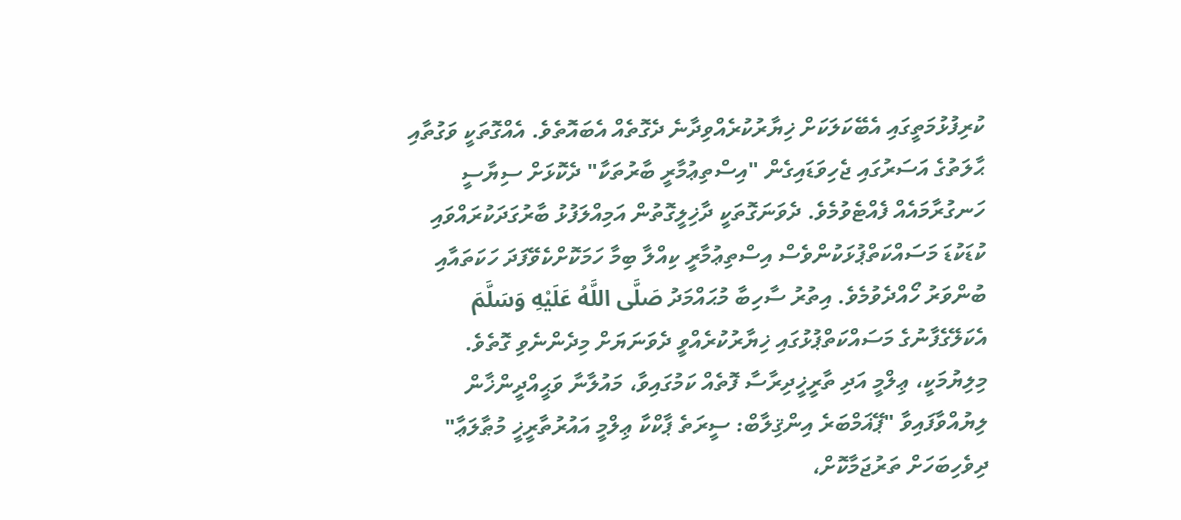ކުރިފުޅުމަތީގައި އެބޭކަލަކަށް ޚިޔާރުކުރެއްވިދާނެ ދެގޮތެއް އެބައޮތެވެ. އެއްގޮތަކީ ވަގުތާއި ޙާލަތުގެ އަސަރުގައި ޖެހިވަޑައިގެން "އިސްތިޢުމާރީ ބާރުތަކާ" ދެކޮޅަށް ސިޔާސީ ހަނގުރާމައެއް ފެއްޓެވުމެވެ. ދެވަނަގޮތަކީ ދާޚިލީގޮތުން އަމިއްލަފުޅު ބާރުގަދަކުރައްވައި ކުޑަކުޑަ މަސައްކަތްޕުޅަކުންވެސް އިސްތިޢުމާރީ ކިއްލާ ބިމާ ހަމަކޮށްކެވޭފަދަ ހަކަތައާއި ބުންވަރު ހޯއްދެވުމެވެ. އިތުރު ސާހިބާ މުޙައްމަދު صَلَّى اللَّهُ عَلَيْهِ وَسَلَّمَ އެކަލޭގެފާނުގެ މަސައްކަތްޕުޅުގައި ޚިޔާރުކުރެއްވީ ދެވަނަޔަށް މިދެންނެވި ގޮތެވެ.
މިލިޔުމަކީ، ޢިލްމީ އަދި ތާރީޚީދިރާސާ ފޮތެއް ކަމުގައިވާ، މައުލާނާ ވަޙީއްދީންޚާން ލިޔުއްވާފައިވާ "ޕޭޣަމްބަރެ އިންޤިލާބް: ސީރަތެ ޕާކްކާ ޢިލްމީ އައުރުތާރީޚީ މުޠާލަޢާ" ދިވެހިބަހަށް ތަރުޖަމާކޮށް،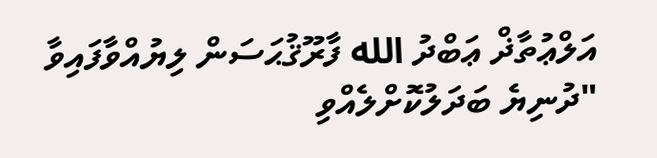އަލްޢުތާޛް ޢަބްދު الله ފާރޫޤުޙަސަން ލިޔުއްވާފައިވާ "ދުނިޔެ ބަދަލުކޮށްލެއްވި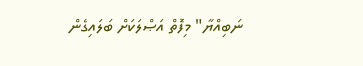ނަބިއްޔާ" މިފޮތް އަޞްލަކަށް ބަލައިގެން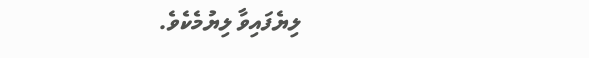ލިޔެފައިވާ ލިޔުމެކެވެ.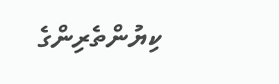ކިޔުންތެރިންގެ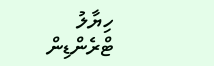ހިޔާލު
ޓްރެންޑިން